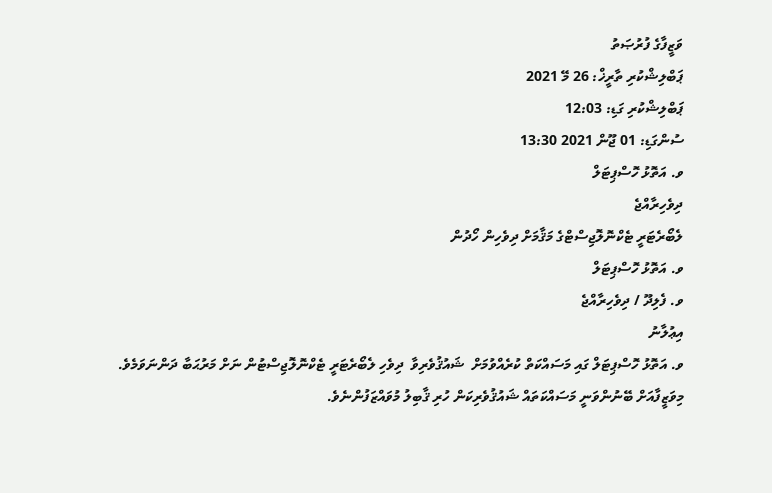ވަޒީފާގެ ފުރުޞަތު
ޕަބްލިޝްކުރި ތާރީޚް: 26 މޭ 2021
ޕަބްލިޝްކުރި ގަޑި: 12:03
ސުންގަޑި: 01 ޖޫން 2021 13:30
ވ. އަތޮޅު ހޮސްޕިޓަލް
ދިވެހިރާއްޖެ
ލެބޯރެޓަރީ ޓެކްނޮލޮޖިސްޓްގެ މަޤާމަށް ދިވެހިން ހޯދުން
ވ. އަތޮޅު ހޮސްޕިޓަލް
ވ. ފެލިދޫ / ދިވެހިރާއްޖެ
އިޢުލާނު
ވ. އަތޮޅު ހޮސްޕިޓަލް ގައި މަސައްކަތް ކުރެއްވުމަށް  ޝައުޤުވެރިވާ  ދިވެހި ލެބޯރެޓަރީ ޓެކްނޮލޮޖިސްޓުން ނަށް މަރުޙަބާ ދަންނަވަމެވެ. މިވަޒީފާއަށް ބޭނުންވަނީ މަސައްކަތައް ޝައުޤުވެރިކަން ހުރި ޤާބިލު މުވައްޒަފުންނެވެ.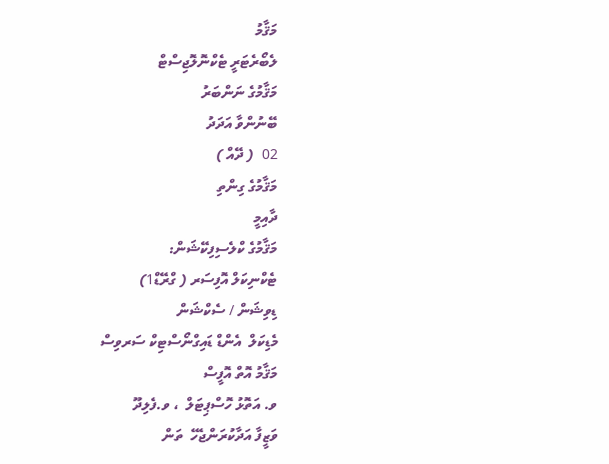މަޤާމު
ލެބޯރެޓަރީ ޓެކްނޮލޮޖިސްޓް
މަޤާމުގެ ނަންބަރު
ބޭނުންވާ އަދަދު
02  ( ދޭއް )
މަޤާމުގެ ގިންތި
ދާއިމީ
މަޤާމުގެ ކްލެސިފިކޭޝަން:
ޓެކްނިކަލް އޮފިސަރ ( ގްރޭޑް1)
ޑިވިޝަން / ސެކްޝަން
މެޑިކަލް  އެންޑް ޑައިގްނޯސްޓިކް ސަރވިސް
މަޤާމު އޮތް އޮފީސް
ވ. އަތޮޅު ހޮސްޕިޓަލް  ، ވ.ފެލިދޫ
ވަޒީފާ އަދާކުރަންޖެހޭ  ތަން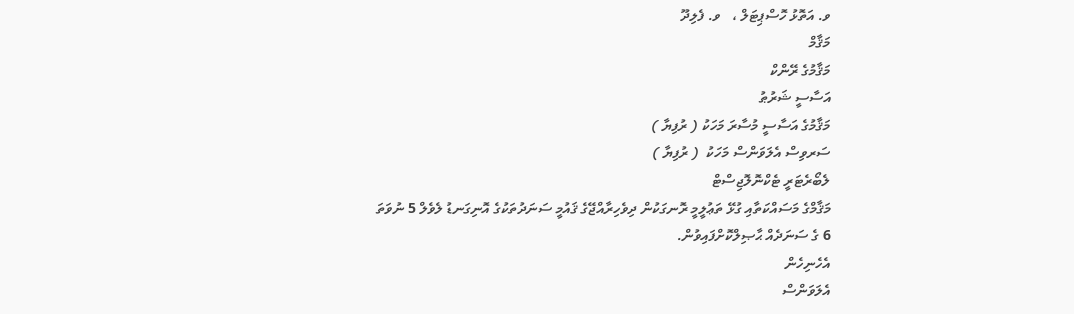ވ. އަތޮޅު ހޮސްޕިޓަލް ،   ވ. ފެލިދޫ
މަޤާމް
މަޤާމުގެ ރޭންކް
އަސާސީ ޝަރުޠު
މަޤާމުގެ އަސާސީ މުސާރަ މަހަކު ( ރުފިޔާ )
ސަރވިސް އެލަވަންސް މަހަކު  ( ރުފިޔާ )
ލެބޯރެޓަރީ ޓެކްނޮލޮޖިސްޓް
މަޤާމްގެ މަސައްކަތާއި ގުޅޭ ތަޢުލީމީ ރޮނގަކުން ދިވެހިރާއްޖޭގެ ޤައުމީ ސަނަދުތަކުގެ އޮނިގަނޑު ލެވެލް 5 ނުވަތަ 6 ގެ ސަނަދެއް ޙާޞިލްކޮށްފައިވުން.
އެހެނިހެން
އެލަވަންސް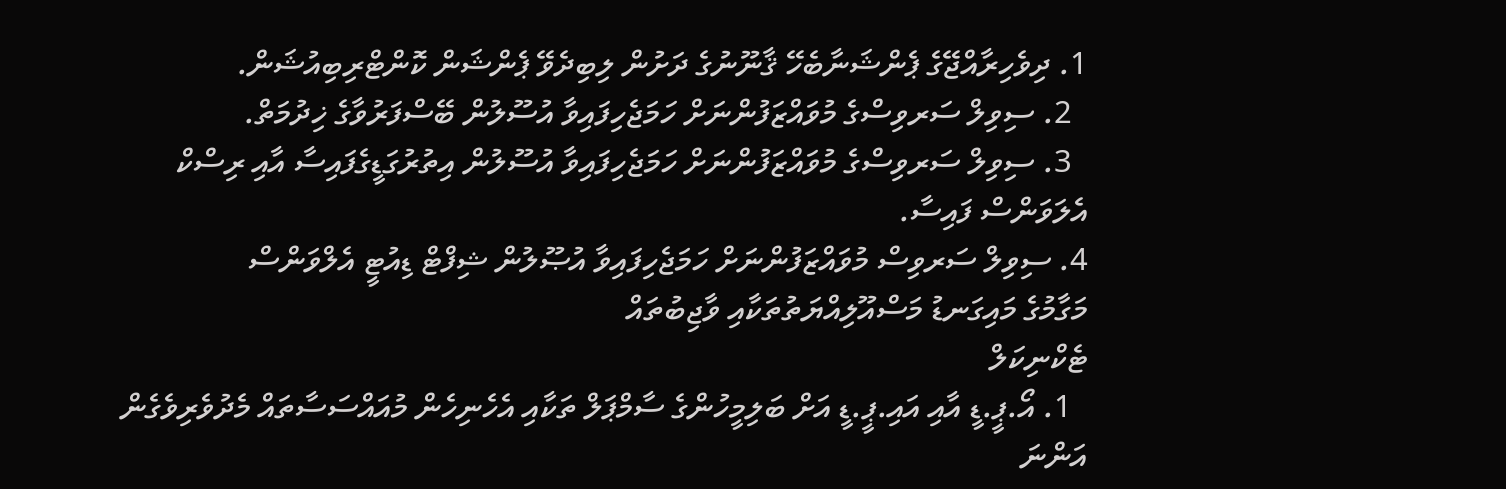1. ދިވެހިރާއްޖޭގެ ޕެންޝަނާބެހޭ ޤާނޫނުގެ ދަށުން ލިބިދެވޭ ޕެންޝަން ކޮންޓްރިބިއުޝަން.
  2. ސިވިލް ސަރވިސްގެ މުވައްޒަފުންނަށް ހަމަޖެހިފައިވާ އުސޫލުން ބޭސްފަރުވާގެ ޚިދުމަތް.
  3. ސިވިލް ސަރވިސްގެ މުވައްޒަފުންނަށް ހަމަޖެހިފައިވާ އުސޫލުން އިތުރުގަޑީގެފައިސާ އާއި ރިސްކް އެލަވަންސް ފައިސާ.
4. ސިވިލް ސަރވިސް މުވައްޒަފުންނަށް ހަމަޖެހިފައިވާ އުޞޫލުން ޝިފްޓް ޑިއުޓީ އެލްވަންސް
މަގާމުގެ މައިގަނޑު މަސްއޫލިއްޔަތުތަކާއި ވާޖިބުތައް
ޓެކްނިކަލް
  1. އޯ.ޕީ.ޑީ އާއި އައި.ޕީ.ޑީ އަށް ބަލިމީހުންގެ ސާމްޕަލް ތަކާއި އެހެނިހެން މުއައްސަސާތައް މެދުވެރިވެގެން އަންނަ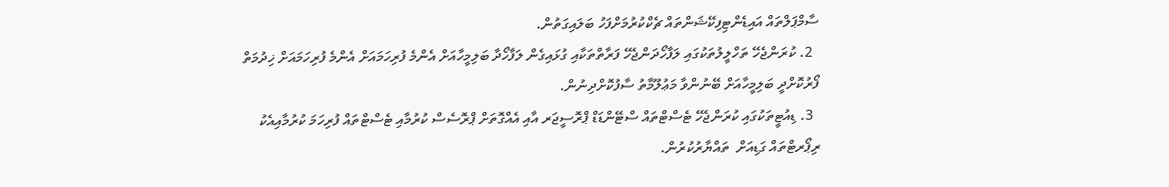ސާމްޕަލްތައް އައިޑެންޓިފިކޭޝަންތައް ޗެކްކުރުމަށްފަހު ބަލައިގަތުން.
  2. ކުރަންޖެހޭ ތަހްލީލުތަކުގައި ލަފާހޯދަންޖެހޭ ފަރާތްތަކާއި ގުޅައިގެން ލަފާހޯދާ ބަލިމީހާއަށް އެންމެ ފުރިހަމައަށް އެންމެ ފުރިހަމައަށް ޚިދުމަތް ފޯރުކޮށްދީ ބަލިމީހާއަށް ބޭނުންވާ މަޢުލޫމާތު ސާފުކޮށްދިނުން.
  3. ޑިއުޓީތަކުގައި ކުރަންޖެހޭ ޓެސްޓްތައް ސްޓޭންޑަޑް ޕްރޮސީޖަރ އާއި އެއްގޮތަށް ޕްރޮސެސް ކުރުމާއި ޓެސްޓްތައް ފުރިހަމަ ކުރުމާއިއެކު ރިޕޯރޓްތައް ގަޑިއަށް  ތައްޔާރުކުރުން.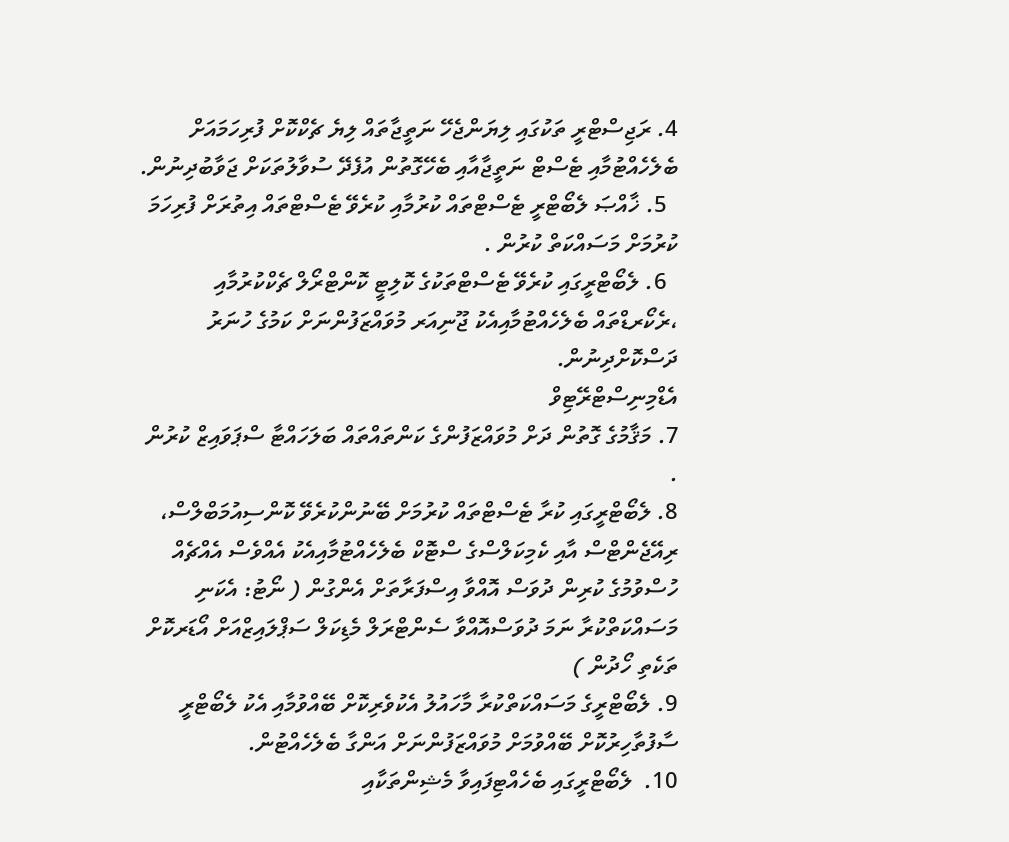4. ރަޖިސްޓްރީ ތަކުގައި ލިޔަންޖެހޭ ނަތީޖާތައް ލިޔެ ޗެކްކޮށް ފުރިހަމައަށް ބެލެހެއްޓުމާއި ޓެސްޓް ނަތީޖާއާއި ބެހޭގޮތުން އުފެދޭ ސުވާލުތަކަށް ޖަވާބުދިނުން.
  5. ޚާއްޞަ ލެބޯޓްރީ ޓެސްޓްތައް ކުރުމާއި ކުރެވޭ ޓެސްޓްތައް އިތުރަށް ފުރިހަމަ ކުރުމަށް މަސައްކަތް ކުރުން .
  6. ލެބޯޓްރީގައި ކުރެވޭ ޓެސްޓްތަކުގެ ކޮލިޓީ ކޮންޓްރޯލް ޗެކްކުރުމާއި ،ރެކޯރޑްތައް ބެލެހެއްޓުމާއިއެކު ޖޫނިއަރ މުވައްޒަފުންނަށް ކަމުގެ ހުނަރު ދަސްކޮށްދިނުން.
އެޑްމިނިސްޓްރޭޓިވް
7. މަޤާމުގެ ގޮތުން ދަށް މުވައްޒަފުންގެ ކަންތައްތައް ބަލަހައްޓާ ސްޕަވައިޒް ކުރުން .
8. ލެބޯޓްރީގައި ކުރާ ޓެސްޓްތައް ކުރުމަށް ބޭނުންކުރެވޭ ކޮންސިއުމަބްލްސް، ރިއޭޖެންޓްސް އާއި ކެމިކަލްސްގެ ސްޓޮކް ބެލެހެއްޓުމާއިއެކު އެއްވެސް އެއްޗެއް ހުސްވުމުގެ ކުރިން ދުވަސް އޮއްވާ އިސްފަރާތަށް އެންގުން ( ނޯޓު: އެކަނި މަސައްކަތްކުރާ ނަމަ ދުވަސްއޮއްވާ ސެންޓްރަލް މެޑިކަލް ސަޕްލައިޒްއަށް އޯޑަރކޮށް ތަކެތި ހޯދުން )
9. ލެބޯޓްރީގެ މަސައްކަތްކުރާ މާހައުލު އެކުވެރިކޮށް ބޭއްވުމާއި އެކު ލެބޯޓްރީ ސާފުތާހިރުކޮށް ބޭއްވުމަށް މުވައްޒަފުންނަށް އަންގާ ބެލެހެއްޓުން.
10.  ލެބޯޓްރީގައި ބެހެއްޓިފައިވާ މެޝިންތަކާއި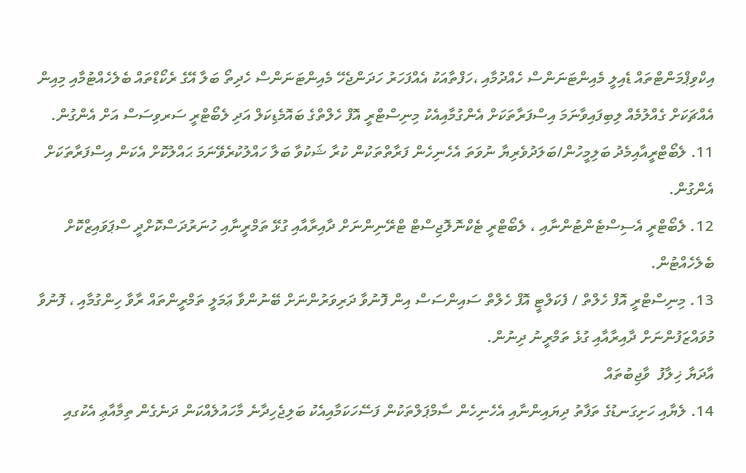އިކްވިޕްމަންޓްތައް ޑެއިލީ މެއިންޓަނަންސް ހެއްދުމާއި ،ހަފްތާއަކު އެއްފަހަރު ހަދަންޖެހޭ މެއިންޓަނަންސް ހެދިތޯ ބަލާ އޭގެ ރެކޯޑްތައް ބެލެހެއްޓުމާއި މިއިން އެއްޗަކަށް ގެއްލުމެއް ލިބިފައިވާނަމަ އިސްފަރާތަކަށް އެންގުމާއިއެކު މިނިސްޓްރީ އޮފް ހެލްތްގެ ބައޮމެޑިކަލް އަދި ލެބޯޓްރީ ސަރވިސަސް އަށް އެންގުން.
11. ލެބޯޓްރީއާއިމެދު ބަލިމީހުން/ބަލަދުވެރިޔާ ނުވަތަ އެހެނިހެން ފަރާތްތަކުން ކުރާ ޝަކުވާ ބަލާ ހައްލުކުރެވޭނަމަ ޙައްލުކޮށް އެކަން އިސްފަރާތަކަށް އެންގުން.
12. ލެބޯޓްރީ އެސިސްޓެންޓުންނާއި ، ލެބޯޓްރީ ޓެކްނޮލޮޖިސްޓް ޓްރޭނިންނަށް ދާއިރާއާއި ގުޅޭ ތަމްރީނާއި ހުނަރުދަސްކޮށްދީ ސްޕަވައިޒްކޮށް ބެލެހެއްޓުން.
13. މިނިސްޓްރީ އޮފް ހެލްތް / ފެކަލްޓީ އޮފް ހެލްތް ސައިންސަސް އިން ފޮނުވާ ދަރިވަރުންނަށް ބޭނުންވާ ޢަމަލީ ތަމްރީންތައް ރާވާ ހިންގުމާއި ، ފޮނުވާ މުވައްޒަފުންނަށް ދާއިރާއާއި ގުޅެ ތަމްރީނު ދިނުން.
އާދަޔާ ޚިލާފު  ވާޖިބުތައް
14. ލެޔާއި ހަށިގަނޑުގެ ތަފާތު ދިޔައިންނާއި އެހެނިހެން ސާމްޕަލްތަކުން ފަސޭހަކަމާއިއެކު ބަލިޖެހިދާނެ މާހައުލެއްކަން ދަނެގެން ތިމާއާޢި އެކުގއި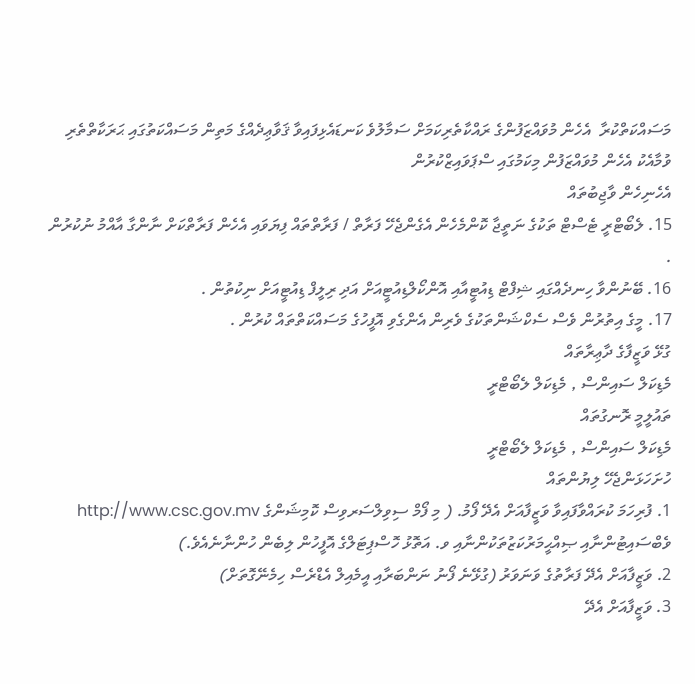މަސައްކަތްކުރާ  އެހެން މުވައްޒަފުންގެ ރައްކާތެރިކަމަށް ސަމާލުވެ ކަނޑައެޅިފައިވާ ޤަވާޢިދެއްގެ މަތިން މަސައްކަތުގައި ޙަރަކާތްތެރި ވުމާއެކު އެހެން މުވައްޒަފުން މިކަމުގައި ސްޕަވައިޒްކުރުން
އެހެނިހެން ވާޖިބުތައް
15. ލެބޯޓްރީ ޓެސްޓް ތަކުގެ ނަތީޖާ ކޮންމެހެން އެގެންޖެހޭ ފަރާތް / ފަރާތްތައް ފިޔަވައި އެހެން ފަރާތްކަށް ނާންގާ އާއްމު ނުކުރުން .
16. ބޭނުންވާ ހިނދެއްގައި ޝިފްޓް ޑިއުޓީއާއި އޮންކޯލްޑިއުޓީއަށް އަދި ރިލީފް ޑިއުޓީއަށް ނިކުތުން .
17. މީގެ އިތުރުން ވެސް ސެކްޝަންތަކުގެ ވެރިން އެންގެވި އޮފީހުގެ މަސައްކަތްތައް ކުރުން .
ގުޅޭ ވަޒީފާގެ ދާޢިރާތައް
މެޑިކަލް ސައިންސް , މެޑިކަލް ލެބޯޓްރީ
ތައުލީމީ ރޮނގުތައް
މެޑިކަލް ސައިންސް , މެޑިކަލް ލެބޯޓްރީ
ހުށަހަޅަންޖެހޭ ލިޔުންތައް
1. ފުރިހަމަ ކުރައްވާފައިވާ ވަޒީފާއަށް އެދޭ ފޯމު. ( މި ފޯމް ސިވިލްސަރވިސް ކޮމިޝަންގެ http://www.csc.gov.mv ވެބްސައިޓުންނާއި ޞިއްޙީމަރުކަޒުތަކުންނާއި ވ. އަތޮޅު ހޮސްޕިޓަލްގެ އޮފީހުން ލިބެން ހުންނާނެއެވެ.)
2. ވަޒީފާއަށް އެދޭ ފަރާތުގެ ވަނަވަރު (ގުޅޭނެ ފޯނު ނަންބަރާއި އީމެއިލް އެޑްރެސް ހިމެނޭގޮތަށް)
3. ވަޒީފާއަށް އެދޭ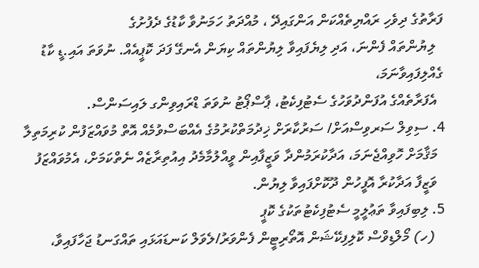ފަރާތުގެ ދިވެހި ރައްޔިތެއްކަން އަންގައިދޭ ، މުއްދަތު ހަމަނުވާ ކާޑުގެ ދެފުށުގެ
  ލިޔުންތައް ފެންނަ، އަދި ލިޔެފައިވާ ލިޔުންތައް ކިޔަން އެނގޭ ފަދަ ކޮޕީއެއް. ނުވަތަ އައި.ޑީ ކާޑު ގެއްލިފައިވާނަމަ،
  އެފަރާތެއްގެ އުފަންދުވަހުގެ ސެޓުފިކެޓު، ޕާސްޕޯޓު ނުވަތަ ޑްރައިވިންގ ލައިސަންސް.
4. ސިވިލް ސަރވިސްއަށް/ ސަރުކާރަށް ޚިދުމަތްކުރުމުގެ އެއްބަސްވުމެއް އޮތް މުވައްޒަފުން ކުރިމަތިލާ
  މަޤާމަށް ހޮވިއްޖެނަމަ، އަދާކުރަމުންދާ ވަޒީފާއިން ވީއްލުމާމެދު އިއުތިރާޒެއް ނެތްކަމަށް، އެމުވައްޒަފު
  ވަޒީފާ އަދާކުރާ އޮފީހުން ދޫކޮށްފައިވާ ލިޔުން.
5. ލިބިފައިވާ ތަޢުލީމީ ސެޓުފިކެޓުތަކުގެ ކޮޕީ
   (ހ) މޯލްޑިވްސް ކޮލިފިކޭޝަން އޮތޯރިޓީން ފެންވަރު/ލެވަލް ކަނޑައަޅައި ތައްގަނޑު ޖަހާފައިވާ،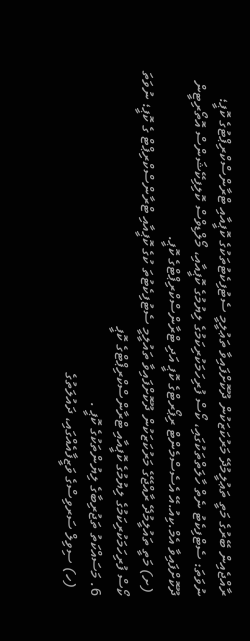ރާއްޖެއިން ބޭރުގެ މަތީ ތަޢުލީމުދޭ މަރުކަޒަކުން ދޫކޮށްފައިވާ ތަޢުލީމީ ސެޓުފިކެޓުތަކުގެ ކޮޕީއާއި ޓްރާންސްކްރިޕްޓުގެ ކޮޕީ؛ ނުވަތަ: ސެޓްފިކެޓު ނެތް ހާލަތްތަކުގައި، ކޯސް ފުރިހަމަކުރިކަމުގެ ލިޔުމުގެ ކޮޕީއާއި، މޯލްޑިވްސް ކޮލިފިކޭޝަންސް އޮތޯރިޓީން ދޫކޮށްފައިވާ އެމް.ކިއު.އޭ އެސެސްމެންޓް ރިޕޯރޓްގެ ކޮޕީ އަދި ޓްރާންސްކްރިޕްޓްގެ ކޮޕީ.
 (ށ) މަތީ ތައުލީމުދޭ ރާއްޖޭގެ މަރުކަޒަކުން ދޫކޮށްފައިވާ ތައުލީމީ ސެޓުފިކެޓުތަ ކުގެ ކޮޕީއާއި ޓްރާންސްކްރިޕްޓް ގެ ކޮޕީ؛ ނުވަތަ ކޯސް ފުރިހަމަކުރިކަމުގެ ލިޔުމުގެ ކޮޕީއާއި ޓްރާންސްކްރިޕްޓްގެ ކޮޕީ
6. މަސައްކަތު ތަޖުރިބާގެ ލިޔުންތަކުގެ ކޮޕީ .
  (ހ) ސިވިލް ސަރވިސްގެ ވަޒީފާއެއްގައި، ދައުލަތުގެ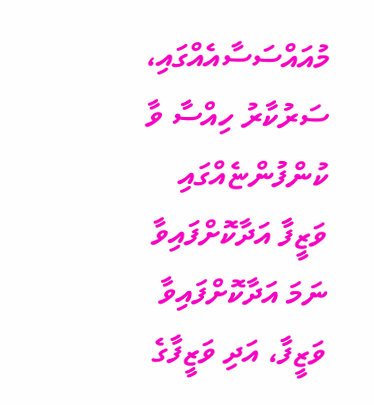މުއައްސަސާއެއްގައި، ސަރުކާރު ހިއްސާ ވާ ކުންފުންޏެއްގައި ވަޒީފާ އަދާކޮށްފައިވާ ނަމަ އަދާކޮށްފައިވާ ވަޒީފާ، އަދި ވަޒީފާގެ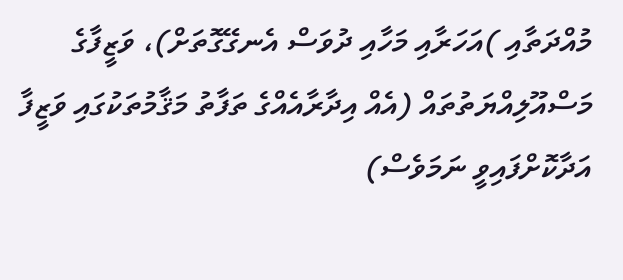މުއްދަތާއި )އަހަރާއި މަހާއި ދުވަސް އެނގޭގޮތަށް)، ވަޒީފާގެ މަސްއޫލިއްޔަތުތައް (އެއް އިދާރާއެއްގެ ތަފާތު މަޤާމުތަކުގައި ވަޒީފާ އަދާކޮށްފައިވީ ނަމަވެސް)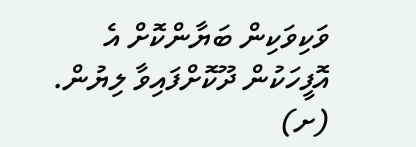ވަކިވަކިން ބަޔާންކޮށް އެ އޮފީހަކުން ދޫކޮށްފައިވާ ލިޔުން.
(ށ)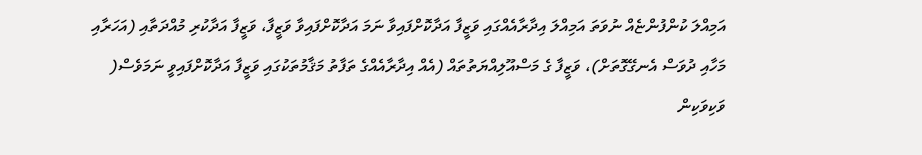އަމިއްލަ ކުންފުންޏެއް ނުވަތަ އަމިއްލަ އިދާރާއެއްގައި ވަޒީފާ އަދާކޮށްފައިވާ ނަމަ އަދާކޮށްފައިވާ ވަޒީފާ، ވަޒީފާ އަދާކުރި މުއްދަތާއި (އަހަރާއި މަހާއި ދުވަސް އެނގޭގޮތަށް)، ވަޒީފާ ގެ މަސްއޫލިއްޔަތުތައް (އެއް އިދާރާއެއްގެ ތަފާތު މަޤާމުތަކުގައި ވަޒީފާ އަދާކޮށްފައިވީ ނަމަވެސް( ވަކިވަކިން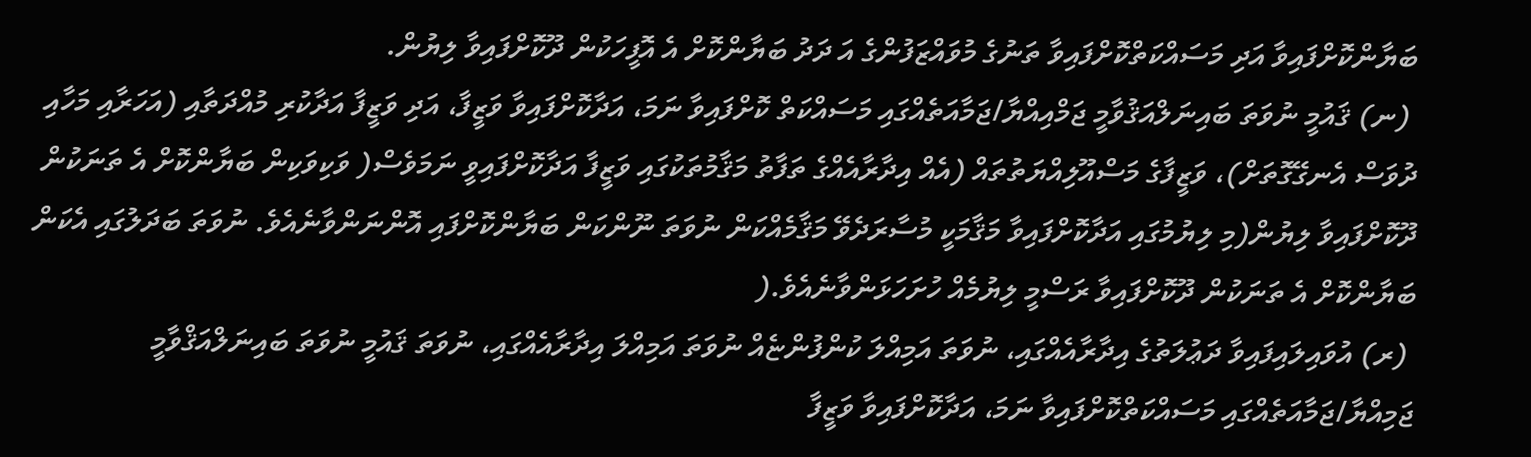ބަޔާންކޮށްފައިވާ އަދި މަސައްކަތްކޮށްފައިވާ ތަނުގެ މުވައްޒަފުންގެ އަ ދަދު ބަޔާންކޮށް އެ އޮފީހަކުން ދޫކޮށްފައިވާ ލިޔުން.
 (ނ) ޤައުމީ ނުވަތަ ބައިނަލްއަޤުވާމީ ޖަމްއިއްޔާ/ޖަމާއަތެއްގައި މަސައްކަތް ކޮށްފައިވާ ނަމަ، އަދާކޮށްފައިވާ ވަޒީފާ، އަދި ވަޒީފާ އަދާކުރި މުއްދަތާއި (އަހަރާއި މަހާއި ދުވަސް އެނގޭގޮތަށް)، ވަޒީފާގެ މަސްއޫލިއްޔަތުތައް (އެއް އިދާރާއެއްގެ ތަފާތު މަޤާމުތަކުގައި ވަޒީފާ އަދާކޮށްފައިވީ ނަމަވެސް( ވަކިވަކިން ބަޔާންކޮށް އެ ތަނަކުން ދޫކޮށްފައިވާ ލިޔުން(މި ލިޔުމުގައި އަދާކޮށްފައިވާ މަޤާމަކީ މުސާރަދެވޭ މަޤާމެއްކަން ނުވަތަ ނޫންކަން ބަޔާންކޮށްފައި އޮންނަންވާނެއެވެ. ނުވަތަ ބަދަލުގައި އެކަން ބަޔާންކޮށް އެ ތަނަކުން ދޫކޮށްފައިވާ ރަސްމީ ލިޔުމެއް ހުށަހަޅަންވާނެއެވެ.(
 (ރ) އުވައިލައިފައިވާ ދަޢުލަތުގެ އިދާރާއެއްގައި، ނުވަތަ އަމިއްލަ ކުންފުންޏެއް ނުވަތަ އަމިއްލަ އިދާރާއެއްގައި، ނުވަތަ ޤައުމީ ނުވަތަ ބައިނަލްއަޤްވާމީ ޖަމިއްޔާ/ޖަމާއަތެއްގައި މަސައްކަތްކޮށްފައިވާ ނަމަ، އަދާކޮށްފައިވާ ވަޒީފާ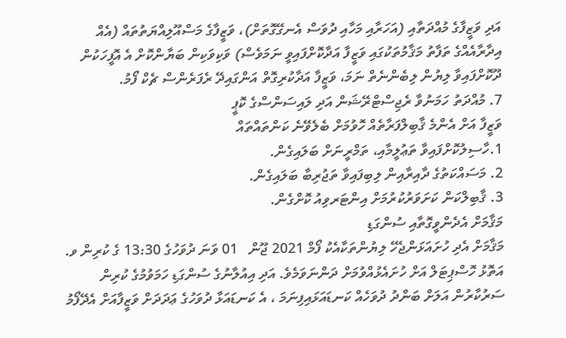އަދި ވަޒީފާގެ މުއްދަތާއި (އަހަރާއި މަހާއި ދުވަސް އެނގޭގޮތަށް)، ވަޒީފާގެ މަސްއޫލިއްޔަތުތައް (އެއް އިދާރާއެއްގެ ތަފާތު މަޤާމުތަކުގައި ވަޒީފާ އަދާކޮށްފައިވީ ނަމަވެސް) ވަކިވަކިން ބަޔާންކޮށް އެ އޮފީހަކުން ދޫކޮށްފައިވާ ލިޔުން ލިބެންނެތް ނަމަ، ވަޒީފާ އަދާކުރިގޮތް އަންގައިދޭ ރެފަރެންސް ޗެކް ފޯމު.
7. މުއްދަތު ހަމަނުވާ ރެޖިސްޓްރޭޝަން އަދި ލައިސަންސްގެ ކޮޕީ
ވަޒީފާ އަށް އެންމެ ޤާބިލްފަރާތެއް ހޮވުމަށް ބެލެވޭނެ ކަންތައްތައް
1.ހާސިލުކޮށްފައިވާ ތަޢުލީމާއި، ތަމްރީނަށް ބަލައިގެން.
2. މަސައްކަތުގެ ދާއިރާއިން ލިބިފައިވާ ތަޖުރިބާ ބަލައިގެން.
3. ޤާބިލްކަން ކަށަވަރުކުރުމަށް އިންޓަރވިއު ކޮށްގެން.
މަޤާމަށް އެދެންވީގޮތާއި ސުންގަޑި
މަޤާމަށް އެދި ހުށައަޅަންޖެހޭ ލިޔުންތަކާއެކު ފޯމް 2021 ޖޫން   01 ވަނަ ދުވަހުގެ 13:30 ގެ ކުރިން ވ. އަތޮޅު ހޮސްޕިޓަލް އަށް ހުށައެޅުއްވުމަށް ދަންނަވަމެވެ. އަދި އިއުލާނުގެ ސުންގަޑި ހަމަވުމުގެ ކުރިން ސަރުކާރުން އަލަށް ބަންދު ދުވަހެއް ކަނޑައަޅައިފިނަމަ ، އެ ކަނޑައަޅާ ދުވަހުގެ ޢަދަދަށް ވަޒީފާއަށް އެދޭފޯމު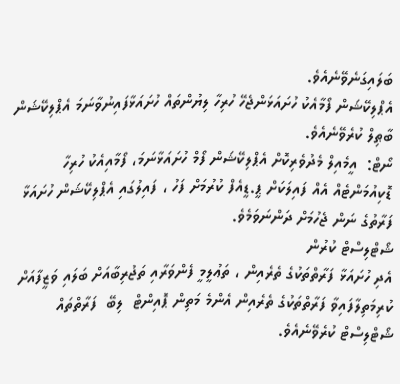ބަލައިގަނެވޭނެއެވެ.
އެޕްލިކޭޝަން ފޯމާއެކު ހުށައަޅަންޖެހޭ ހުރިހާ ލިޔުންތައް ހުށައަޅާފައިނުވާނަމަ އެޕްލިކޭޝަން ބާޠިލް ކުރެވޭނެއެވެ.
ނޯޓް:  އީމެއިލް މެދުވެރިކޮށް އެޕްލިކޭޝަން ފޯމް ހުށައަޅާނަމަ، ފޯމާއިއެކު ހުރިހާ ޑޮކިއުމަންޓެއް އެއް ފައިލަކަށް ޕީ.ޑީއެފް ކުރުމަށް ފަހު ، ފައިލުގައި އެޕްލިކޭޝަން ހުށައަޅާ ފަރާތުގެ ނަން ޖެހުމަށް ދަންނަވަމެވެ.
ޝޯޓްލިސްޓް ކުރުން
އެދި ހުށައަޅާ ފަރާތްތަކުގެ ތެރެއިން ، ތަޢުލީމީ ފެންވަރާއި ތަޖުރިބާއަށް ބަލައި ވަޒީފާއަށް ކުރިމަތިލާފައިވާ ފަރާތްތަކުގެ ތެރެއިން އެންމެ މަތިން ޕޮއިންޓް  ލިބޭ  ފަރާތްތައް ޝޯޓްލިސްޓް ކުރެވޭނެއެވެ.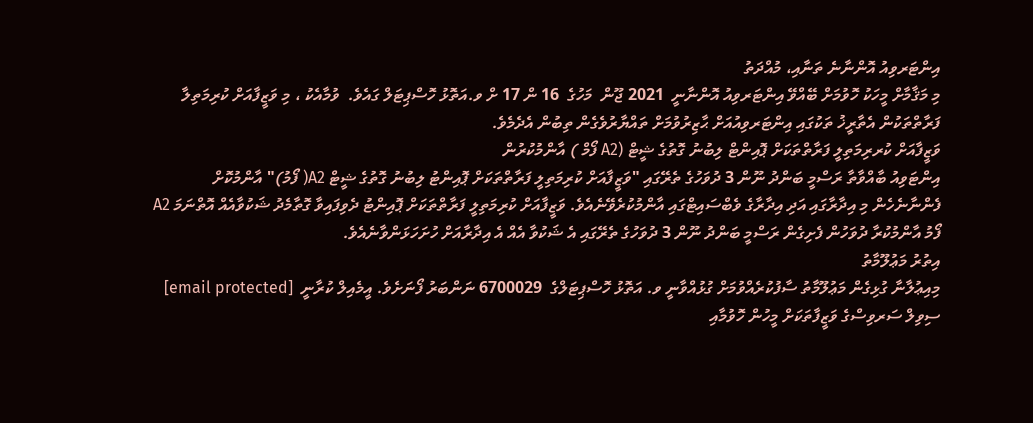އިންޓަރވިއު އޮންނާނެ ތަނާއި، މުއްދަތު
މި މަޤާމާށް މީހަކު ހޮވުމަށް ބޭއްވޭ އިންޓަރވިއު އޮންނާނީ  2021 ޖޫން  މަހުގެ  16 ން 17 ށް ވ.އަތޮޅު ހޮސްޕިޓަލް ގައެވެ.  ވުމާއެކު ، މި ވަޒީފާއަށް ކުރިމަތިލާ ފަރާތްތަކުން އެތާރީޚު ތަކުގައި އިންޓަރވިއުއަށް ޙާޒިރުވުމަށް ތައްޔާރުވެގެން ތިބުން އެދެމެވެ.
ވަޒީފާއަށް ކުރރިމަތިލީ ފަރާތްތަކަށް ޕޮއިންޓް ލިބުނު ގޮތުގެ ޝީޓް (A2 ފޯމް ) އާންމުކުރުން
އިންޓަވިއު ބާއްވާތާ ރަސްމީ ބަންދު ނޫން 3 ދުވަހުގެ ތެރޭގައި "ވަޒީފާއަށް ކުރިމަތިލީ ފަރާތްތަކަށް ޕޮއިންޓު ލިބުނު ގޮތުގެ ޝީޓް A2( ފޯމު)" އާންމުކޮށް ފެންނާނެހެން މި އިދާރާގައި އަދި އިދާރާގެ ވެބްސައިޓްގައި އާންމުކުރެވޭނެއެވެ. ވަޒީފާއަށް ކުރިމަތިލީ ފަރާތްތަކަށް ޕޮއިންޓު ދެވިފައިވާ ގޮތާމެދު ޝަކުވާއެއް އޮތްނަމަ A2 ފޯމު އާންމުކުރާ ދުވަހުން ފެށިގެން ރަސްމީ ބަންދު ނޫން 3 ދުވަހުގެ ތެރޭގައި އެ ޝަކުވާ އެއް އެ އިދާރާއަށް ހުށަހަޅަންވާނެއެވެ.
އިތުރު މަޢުލޫމާތު
މިއިޢުލާނާ ގުޅިގެން މަޢުލޫމާތު ސާފުކުރެއްވުމަށް ގުޅުއްވާނީ ވ. އަތޮޅު ހޮސްޕިޓަލްގެ  6700029 ނަންބަރު ފޯނަށެވެ. އީމެއިލް ކުރާނީ  [email protected]
ސިވިލް ސަރވިސްގެ ވަޒީފާތަކަށް މީހުން ހޮވުމާއި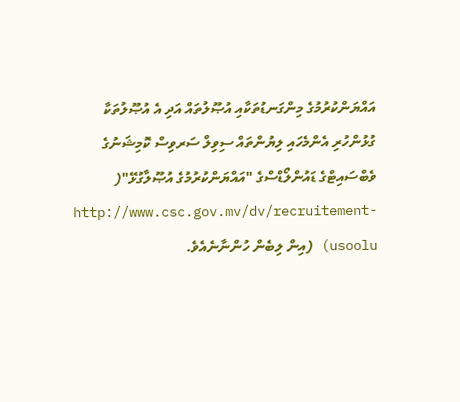އައްޔަންކުރުމުގެ މިންގަނޑުތަކާއި އުޞޫލުތައް އަދި އެ އުޞޫލުތަކާ ގުޅުންހުރި އެންމެހައި ލިޔުންތައް ސިވިލް ސަރވިސް ކޮމިޝަނުގެ ވެބްސައިޓްގެ ޑައުންލޯޑްސްގެ "އައްޔަންކުރުމުގެ އުޞޫލާގުޅޭ"( http://www.csc.gov.mv/dv/recruitement-usoolu) (އިން ލިބެން ހުންނާނެއެވެ.